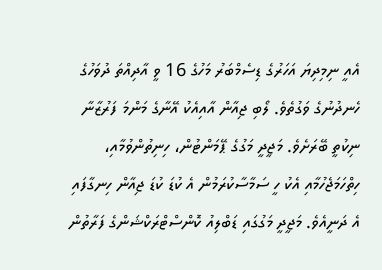އެއީ ނިމިދިޔަ އަހަރުގެ ޑިސެމްބަރު މަހުގެ 16 ވީ އާދިއްތަ ދުވަހުގެ ހެނދުނުގެ ވަގުތެވެ. ލޯބި ޖިއާން އާއިއެކު އޭނާގެ މަންމަ ފަރުޒާނާ ނިކުތީ ބޭރަށެވެ. މަޖީދީ މަގުގެ ޕޭމަންޓުން، ހިނިތުންވުމާއި، ހިތްހަމަޖެހުމާއި އެކު ހީ ސަމާސާކުރަމުން އެ ކުޑަ ކުޑަ ޖިއާން ހިނގާފައި އެ ދަނީއެވެ. މަޖީދީ މަގުގައި ޑަބްލިއު ކޮންސްޓްރަކްޝަންގެ ފަރާތުން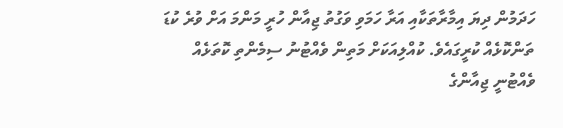ހަދަމުން ދިޔަ އިމާރާތަކާއި އަރާ ހަމަވި ވަގުތު ޖިއާން ހުރީ މަންމަ އަށް ވުރެ ކުޑަ ތަންކޮޅެއް ކުރީގައެވެ. ކުއްލިއަކަށް މަތިން ވެއްޓުނު ސިމެންތި ކޮތަޅެއް ވެއްޓުނީ ޖިއާންގެ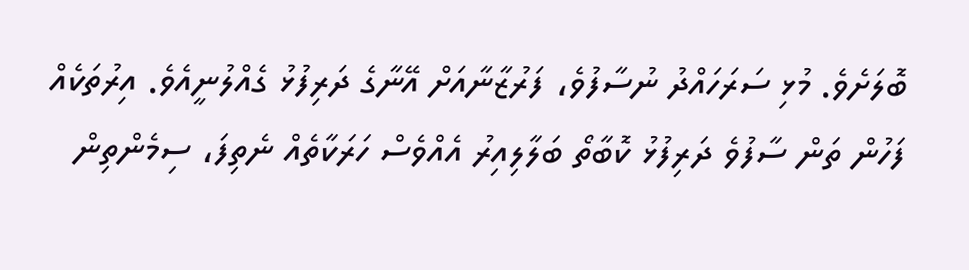ބޮލަށެވެ. މުޅި ސަރަހައްދު ނުސާފުވެ، ފަރުޒާނާއަށް އޭނާގެ ދަރިފުޅު ގެއްލުނީއެވެ. އިރުތަކެއް ފަހުން ތަން ސާފުވެ ދަރިފުޅު ކޮބާތޯ ބަލާލިއިރު އެއްވެސް ހަރަކާތެއް ނެތިފަ، ސިމެންތިން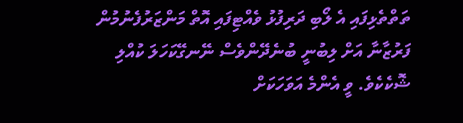ތަތްތެޅިފައި އެ ލޯބި ދަރިފުޅު ވެއްޓިފައި އޮތް މަންޒަރުފެނުމުން ފަރުޒާނާ އަށް ލިބުނީ ބުނެދޭންވެސް ނޭނގޭކަހަލަ ކުއްލި ޝޮކެކެވެ. ވީ އެންމެ އަވަހަކަށް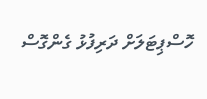ހޮސްޕިޓަލަށް ދަރިފުޅު ގެންގޮސް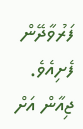ފަރުވާދޭން ފެށިއެވެ.
ޖިއާން އަށް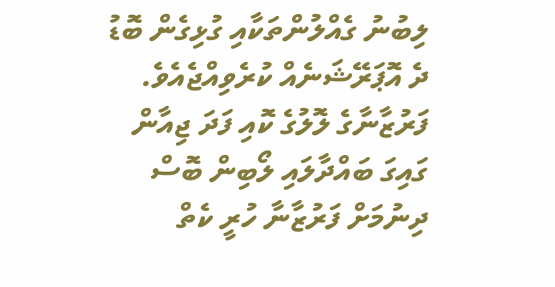ލިބުނު ގެއްލުންތަކާއި ގުޅިގެން ބޮޑު ދެ އޮޕަރޭޝަނެއް ކުރެވިއްޖެއެވެ. ފަރުޒާނާގެ ލޮލުގެ ކޮއި ފަދަ ޖިއާން ގައިގަ ބައްދާލައި ލޯބިން ބޮސް ދިނުމަށް ފަރުޒާނާ ހުރީ ކެތް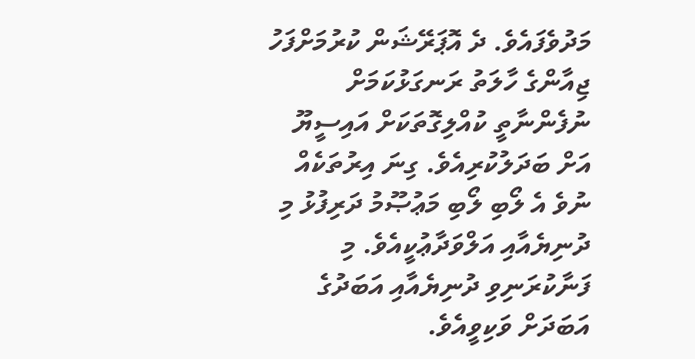މަދުވެފައެވެ. ދެ އޮޕަރޭޝަން ކުރުމަށްފަހު ޖިއާންގެ ހާލަތު ރަނގަޅުކަމަށް ނުފެންނާތީ ކުއްލިގޮތަކަށް އައިސީޔޫ އަށް ބަދަލުކުރިއެވެ. ގިނަ އިރުތަކެއް ނުވެ އެ ލޯބި ލޯބި މަޢުޞޫމު ދަރިފުޅު މި ދުނިޔެއާއި އަލްވަދާޢުކީއެވެ. މި ފަނާކުރަނިވި ދުނިޔެއާއި އަބަދުގެ އަބަދަށް ވަކިވީއެވެ.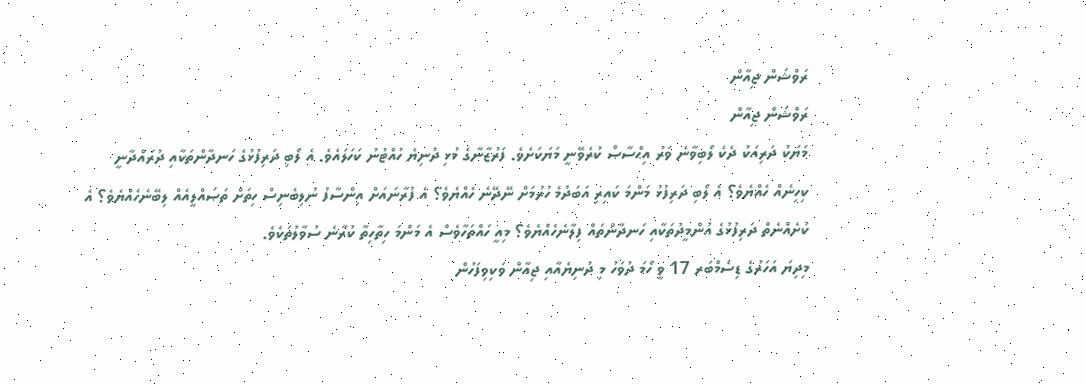ރަވްޝަން ޖިއާން
ރަވްޝަން ޖިއާން
މަޔަކު ދަރިއަކު ދެކެ ލޯބިވާނެ ވަރު އިޙްސާޞް ކުރެވޭނީ މަޔަކަށެވެ. ފަރުޒާނާގެ މުޅި ދުނިޔެ ހުއްޓުނު ކަހަލައެވެ. އެ ލޯބި ދަރިފުޅުގެ ހަނދާންތަކާއި ދުރައްދާނީ ކިހިނެއް ހެއްޔެވެ؟ އެ ލޯބި ދަރިފުޅު މަންމަ ކައިރި އަބަދުމެ ހުރުމަށް ނޭދޭނެ ހެއްޔެވެ؟ އެ ފުރާނައަށް އިންސާފު ނުލިބެނިސް ހިތަށް ތަޞައްލީއެއް ލިބޭނެހެއްޔެވެ؟ އެ ކުށެއްނެތް ދަރިފުޅުގެ އުންމީދުތަކާއި ހަނދާންތައް ފިލާނެހެއްޔެވެ؟ މިއީ ހައްތަހާވެސް އެ މަންމަ ހިތާހިތާ ކުރާނެ ސުވާލުތަކެވެ.
މިދިޔަ އަހަރުގެ ޑިސެމްބަރ 17 ވީ ހޯމަ ދުވަހު މި ދުނިޔެއާއި ޖިއާން ވަކިވިފަހުން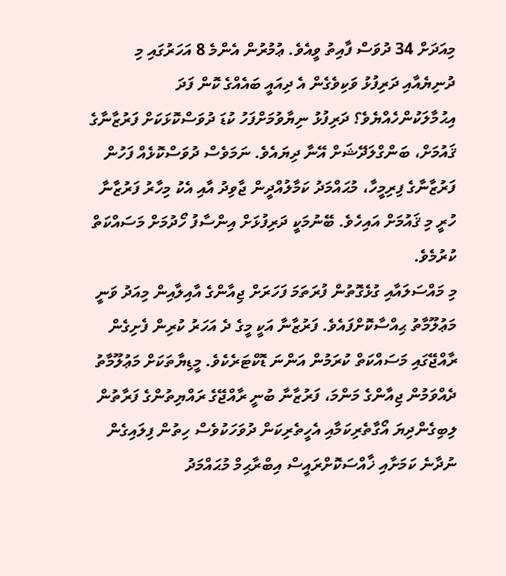މިއަދަށް 34 ދުވަސް ފާއިތު ވީއެވެ. ޢުމުރުން އެންމެ 8 އަހަރުގައި މި ދުނިޔެއާއި ދަރިފުޅު ވަކިވެގެން އެ ދިއައީ ބައެއްގެ ކޮން ފަދަ އިޙުމާލަކުންހެއްޔެވެ؟ ދަރިފުޅު ނިޔާވުމަށްފަހު ކުޑަ ދުވަސްކޮޅަކަށް ފަރުޒާނާގެ ޤައުމަށް، ބަންގްލަދޭޝަށް އޭނާ ދިޔައެވެ. ނަމަވެސް ދުވަސްކޮޅެއް ފަހުން ފަރުޒާނާގެ ފިރިމީހާ، މުޙައްމަދު ކަމާލުއްދީން ޖާވިދު އާއި އެކު މިހާރު ފަރުޒާނާ ހުރީ މި ޤައުމަށް އައިހެވެ. ބޭނުމަކީ ދަރިފުޅަށް އިންސާފު ހޯދުމަށް މަސައްކަތް ކުރުމެވެ.
މި މައްސަލައާއި ގުޅެގޮތުން ފުރަތަމަ ފަހަރަށް ޖިއާންގެ އާއިލާއިން މިއަދު ވަނީ މަޢުލޫމާތު ޙިއްސާކޮށްފައެވެ. ފަރުޒާނާ އަކީ މީގެ ދެ އަހަރު ކުރިން ފެށިގެން ރާއްޖޭގައި މަސައްކަތް ކުރަމުން އަންނަ ޑޮކްޓަރެކެވެ. މީޑިޔާތަކަށް މަޢުލޫމާތު ދެއްވަމުން ޖިއާންގެ މަންމަ، ފަރުޒާނާ ބުނީ ރާއްޖޭގެ ރައްޔިތުންގެ ފަރާތުން ލިބިގެންދިޔަ އޯގާތެރިކަމާއި އެހީތެރިކަން ދުވަހަކުވެސް ހިތުން ފިލައިގެން ނުދާނެ ކަމަށާއި ޚާއްސަކޮށްރައީސް އިބްރާޙިމް މުޙައްމަދު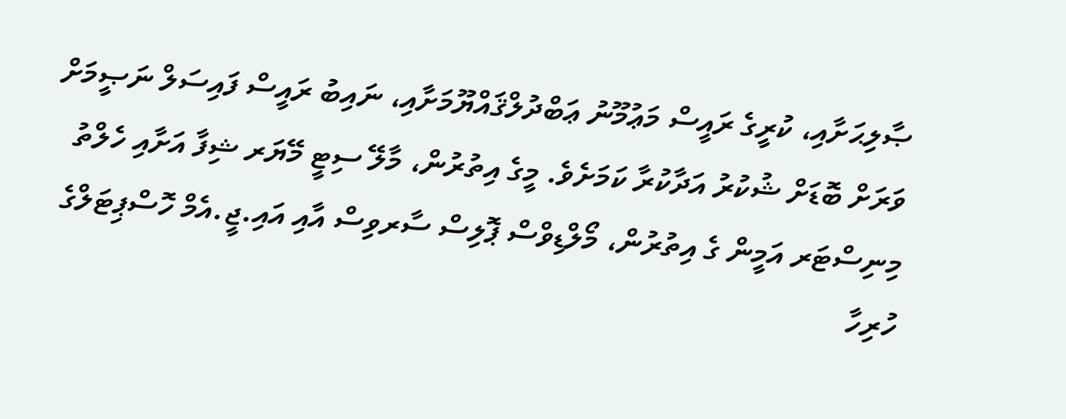ޞާލިޙަށާއި، ކުރީގެ ރައީސް މަޢުމޫނު ޢަބްދުލްޤައްޔޫމަށާއި، ނައިބު ރައީސް ފައިސަލް ނަޞީމަށް ވަރަށް ބޮޑަށް ޝުކުރު އަދާކުރާ ކަމަށެވެ. މީގެ އިތުރުން، މާލޭ ސިޓީ މޭޔަރ ޝިފާ އަށާއި ހެލްތު މިނިސްޓަރ އަމީން ގެ އިތުރުން، މޯލްޑިވްސް ޕޮލިސް ސާރވިސް އާއި އައި.ޖީ.އެމް ހޮސްޕިޓަލްގެ ހުރިހާ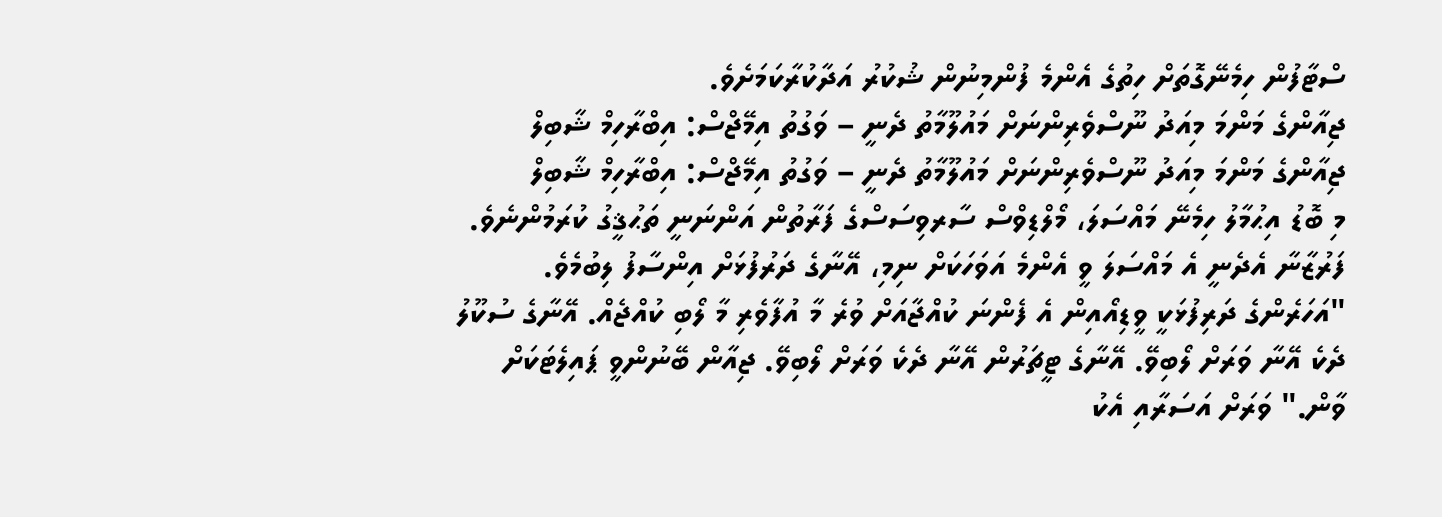ސްޓާފުން ހިމެނޭގޮތަށް ހިތުގެ އެންމެ ފުންމިނުން ޝުކުރު އަދާކުރާކަމަށެވެ.
ޖިއާންގެ މަންމަ މިއަދު ނޫސްވެރިންނަށް މައުލޫމާތު ދެނީ – ވަގުތު އިމޭޖްސް: އިބްރާހިމް ޝާބިލް
ޖިއާންގެ މަންމަ މިއަދު ނޫސްވެރިންނަށް މައުލޫމާތު ދެނީ – ވަގުތު އިމޭޖްސް: އިބްރާހިމް ޝާބިލް
މި ބޮޑު އިޙުމާލު ހިމެނޭ މައްސަލަ، މޯލްޑިވްސް ސާރވިސަސްގެ ފަރާތުން އަންނަނީ ތަޙުޤީގު ކުރަމުންނެވެ. ފަރުޒާނާ އެދެނީ އެ މައްސަލަ ވީ އެންމެ އަވަހަކަށް ނިމި، އޭނާގެ ދަރުފުޅަށް އިންސާފު ލިބުމެވެ.
"އަހަރެންގެ ދަރިފުޅަކީ ވީޑިއޯއިން އެ ފެންނަ ކުއްޖާއަށް ވުރެ މާ އުފާވެރި މާ ލޯބި ކުއްޖެއް. އޭނާގެ ސުކޫލު ދެކެ އޭނާ ވަރަށް ލޯބިވޭ. އޭނާގެ ޓީޗަރުން އޭނާ ދެކެ ވަރަށް ލޯބިވޭ. ޖިއާން ބޭނުންވީ ޕައިލެޓަކަށް ވާން." ވަރަށް އަސަރާއި އެކު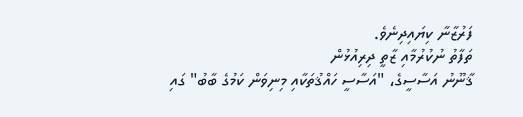ފަރުޒާނާ ކިޔައިދިނެވެ.
ތަފާތު ނުކުރުމާއި ޒާތީ ދިރިއުޅުން
ޤާނޫނު އަސާސީގެ، "އަސާސީ ހައްޤުތަކާއި މިނިވަން ކަމުގެ ބާބު" ގައި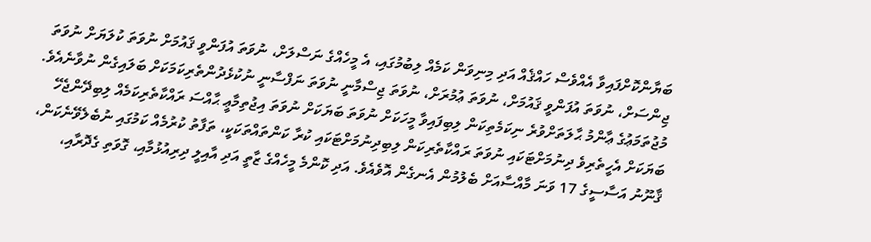ބަޔާންކޮށްފައިވާ އެއްވެސް ހައްޤެއް އަދި މިނިވަން ކަމެއް ލިބުމުގައި، އެ މީހެއްގެ ނަސްލަށް، ނުވަތަ އުފަންވީ ޤައުމަށް ނުވަތަ ކުލަޔަށް ނުވަތަ ޖިންސަށް، ނުވަތަ އުފަންވީ ޤައުމަށް، ނުވަތަ ޢުމުރަށް، ނުވަތަ ޖިސްމާނީ ނުވަތަ ނަފްސާނީ ނުކުޅެދުންތެރިކަމަކަށް ބަލައިގެން ނުވާނެއެވެ. މުޖުތަމަޢުގެ ޢާންމު ޙާލަތަށްވުރެ ނިކަމެތިކަން ލިބިފައިވާ މީހަކަށް ނުވަތަ ބަޔަކަށް ނުވަތަ އިޖުތިމާޢީ ޙާއްސަ ރައްކާތެރިކަމެއް ލިބިދޭންޖެހޭ ބަޔަކަށް އެހީތެރިވެ ދިނުމަށްޓަކައި ނުވަތަ ރައްކާތެރިކަން ލިބިދިނުމަށްޓަކައި ކުރާ ކަންތައްތަކަކީ، ތަފާތު ކުރުމެއް ކަމުގައި ނުބެލެވޭނެކަން، ޤާނޫނު އަސާސީގެ 17 ވަނަ މާއްސާއަށް ބެލުމުން އެނގެން އޮވެއެވެ. އަދި ކޮންމެ މީހެއްގެ ޒާތީ އަދި އާއިލީ ދިރިއުޅުމާއި، ގޮވަތި ގެދޮރާއި،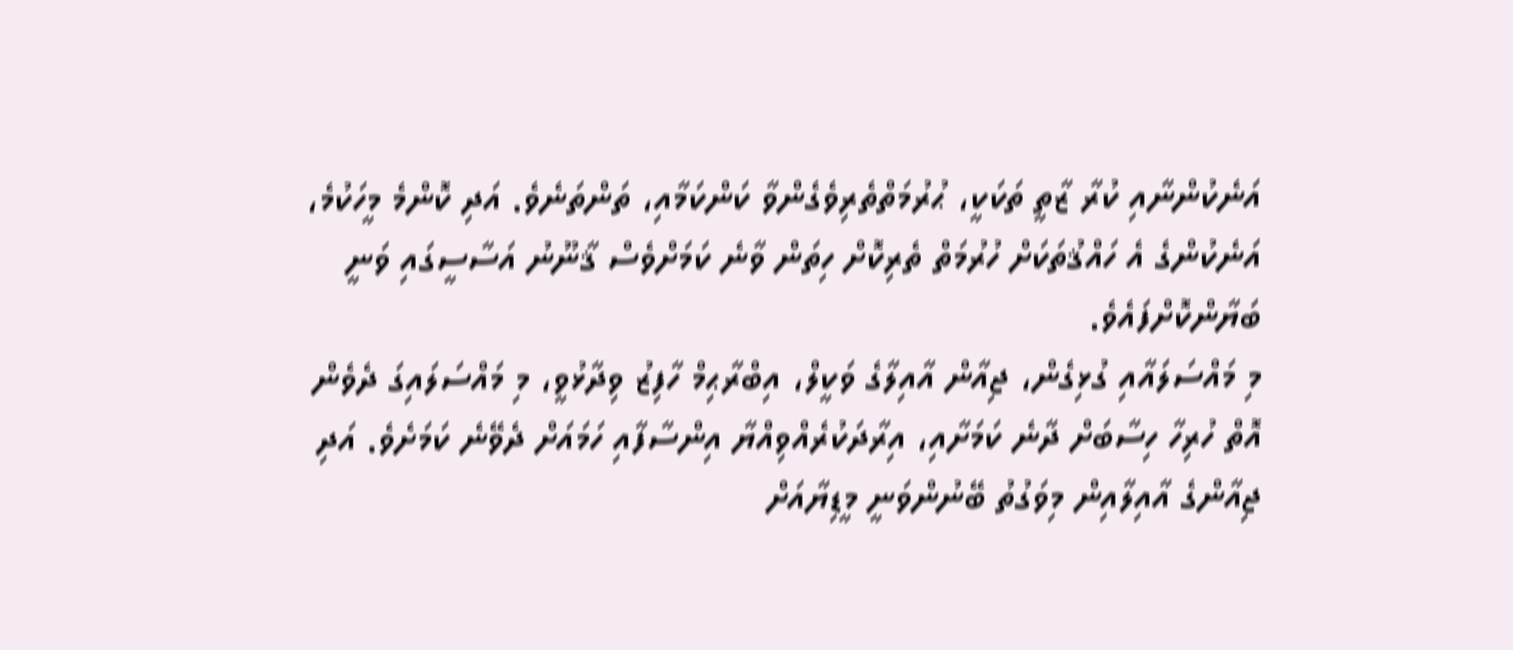އަނެކުންނާއި ކުރާ ޒާތީ ތަކަކީ، ޙުރުމަތްތެރިވެގެންވާ ކަންކަމާއި، ތަންތަނެވެ. އަދި ކޮންމެ މީހަކުމެ، އަނެކުންގެ އެ ހައްޤުތަކަށް ހުރުމަތް ތެރިކޮށް ހިތަން ވާނެ ކަމަށްވެސް ޤާނޫނު އަސާސީގައި ވަނީ ބަޔާންކޮށްފައެވެ.
މި މައްސަލައާއި ގުޅިގެން، ޖިއާން އާއިލާގެ ވަކީލް، އިބްރާޙިމް ހާފިޒު ވިދާޅުވީ، މި މައްސަލައިގަ ދެވެން އޮތް ހުރިހާ ހިސާބަށް ދާނެ ކަމަށާއި، އިރާދަކުރެއްވިއްޔާ އިންސާފާއި ހަމައަށް ދެވޭނެ ކަމަށެވެ. އަދި ޖިއާންގެ އާއިލާއިން މިވަގުތު ބޭނުންވަނީ މީޑިޔާއަށް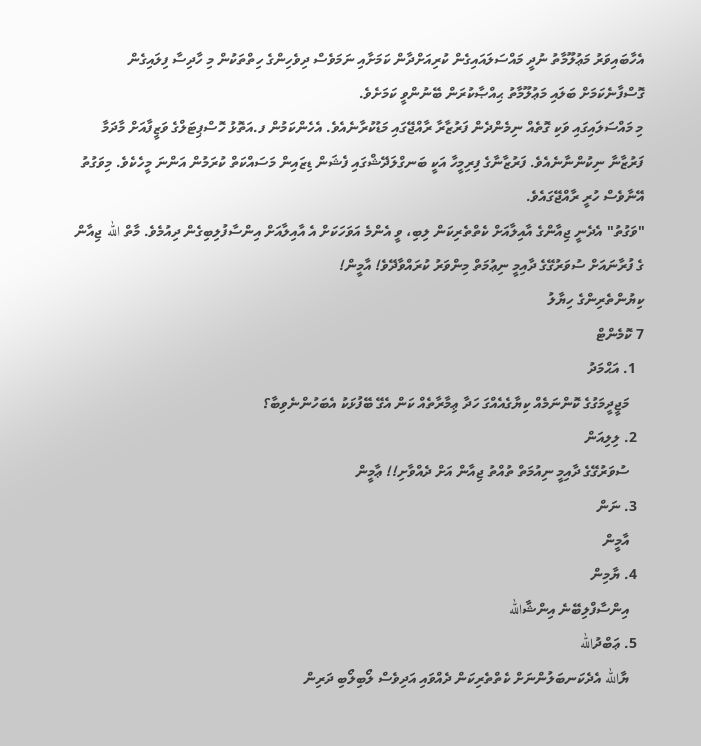އެހާބައިވަރު މަޢުލޫމާތު ނުދީ މައްސަލައައިގެން ކުރިއަށްދާން ކަމަށާއި ނަމަވެސް ދިވެހިންގެ ހިތްތަކުން މި ހާދިސާ ފިލައިގެން ގޮސްފާނެކަމަށް ބަލައި މަޢުލޫމާތު ޙިއްޞާކުރަން ބޭނުންވީ ކަމަށެވެ.
މި މައްސަލައިގައި ވަކި ގޮތެއް ނިމެންދެން ފަރުޒާރާ ރާއްޖޭގައި މަޑުކުރާނެއެވެ. އެހެންކަމުން ފ.އަތޮޅު ހޮސްޕިޓަލްގެ ވަޒީފާއަށް މާދަމާ ފަރުޒާނާ ނިކުންނާނެއެވެ. ފަރުޒާނާގެ ފިރިމީހާ އަކީ ބަނގްލަދޭޝްގައި ފެޝަން ޑިޒައިން މަސައްކަތް ކުރަމުން އަންނަ މީހެކެވެ. މިވަގުތު އޭނާވެސް ހުރީ ރާއްޖޭގައެވެ.
"ވަގުތު" އެދެނީ ޖިއާންގެ އާއިލާއަށް ކެތްތެރިކަން ލިބި، ވީ އެންމެ އަވަހަކަށް އެ އާއިލާއަށް އިންސާފުލިބިގެން ދިއުމެވެ. މާތް الله ޖިއާން ގެ ފުރާނައަށް ސުވަރުގޭގެ ދާއިމީ ނިޢުމަތް މިންވަރު ކުރައްވާދޭވެ! އާމީން!
ކިޔުންތެރިންގެ ހިޔާލު
7 ކޮމެންޓް
  1. އަޙްމަދު
    މަޖީދީމަގުގެ ކޮންނަމެއް ކިޔާގެއެއްގަ ހަދާ ޢިމާރާތެއް ކަން އެގޭ ބޭފުޅަކު އެބަހުންނެވިބާ؟
  2. ލިލިއަން
    ސުވަރުގޭގެ ދާއިމީ ނިއުމަތް ތުއްތު ޖިއާން އަށް ދެއްވާށި!! ޢާމީން
  3. ނަން
    އާމީން
  4. ޔާމިން
    އިންސާފްލިބޭނެ އިންޝާالله
  5. ޢަބްދުالله
    ޔާالله އެދެކަނބަލުންނަށް ކެތްތެރިކަން ދެއްވައި އަދިވެސް ލޯބިލޯބި ދަރިން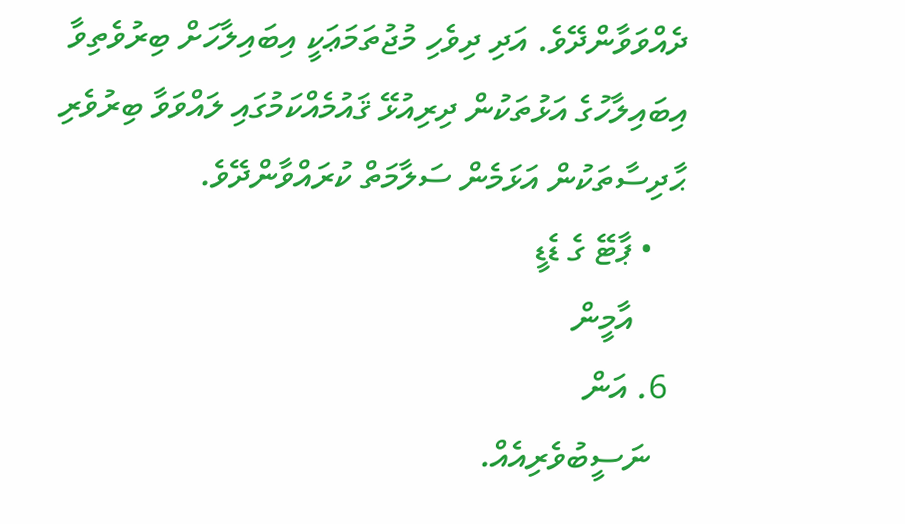ދެއްވަވާންދޭވެ. އަދި ދިވެހި މުޖުތަމަޢަކީ އިބައިލާހަށް ބިރުވެތިވާ އިބައިލާހުގެ އަޅުތަކުން ދިރިއުޅޭ ޤައުމެއްކަމުގައި ލައްވަވާ ބިރުވެރި ޙާދިސާތަކުން އަޅަމެން ސަލާމަތް ކުރައްވާންދޭވެ.
    • ޕާޓޭ ގެ ޑެޑީ
      އާމީން
  6. އަން
    ނަސީބުވެރިއެއް.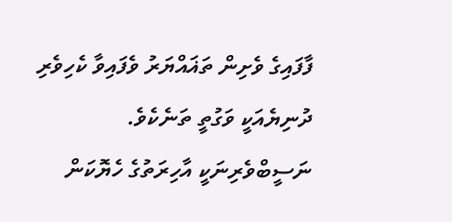ފާފައިގެ ވެށިން ތަޣައްޔަރު ވެފައިވާ ކެހިވެރި ދުނިޔެއަކީ ވަގުތީ ތަނެކެވެ. ނަސީބްވެރިނަކީ އާހިރަތުގެ ހެޔޮކަން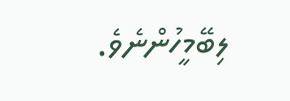ލިބޭމީހުންނެވެ.